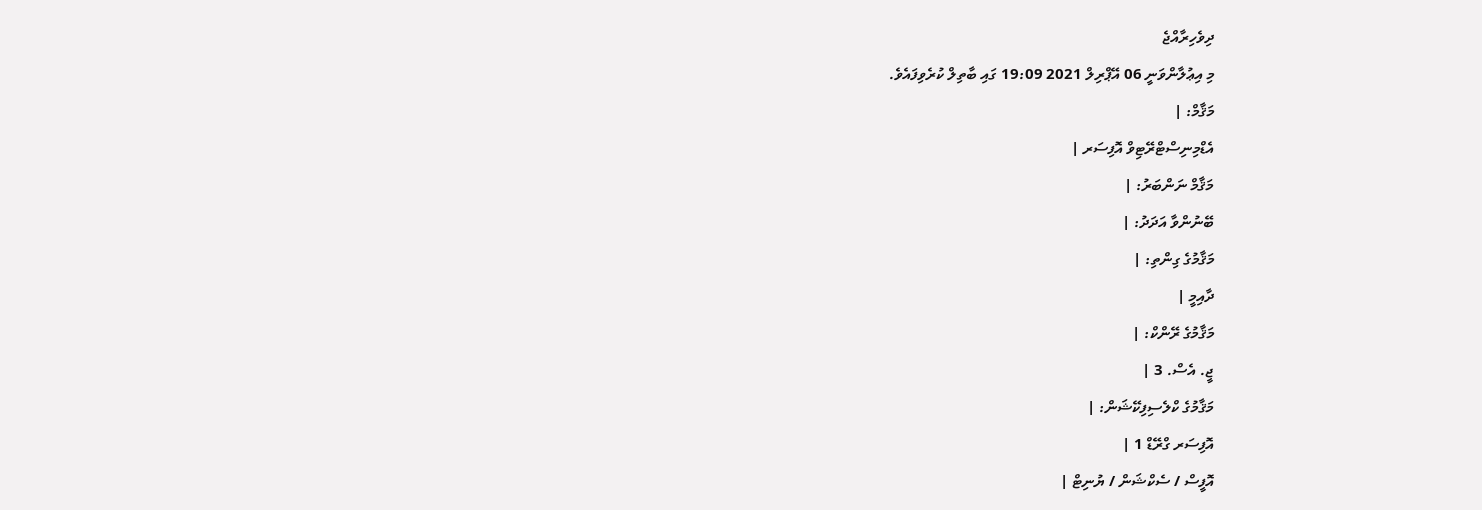ދިވެހިރާއްޖެ
މި އިޢުލާންވަނީ 06 އޭޕްރިލް 2021 19:09 ގައި ބާތިލް ކުރެވިފައެވެ.
މަޤާމް: |
އެޑްމިނިސްޓްރޭޓިވް އޮފިސަރ |
މަޤާމް ނަންބަރު: |
ބޭނުންވާ އަދަދު: |
މަޤާމުގެ ގިންތި: |
ދާއިމީ |
މަޤާމުގެ ރޭންކް: |
ޖީ. އެސް. 3 |
މަޤާމުގެ ކްލެސިފިކޭޝަން: |
އޮފިސަރ ގްރޭޑް 1 |
އޮފީސް / ސެކްޝަން / ޔުނިޓް |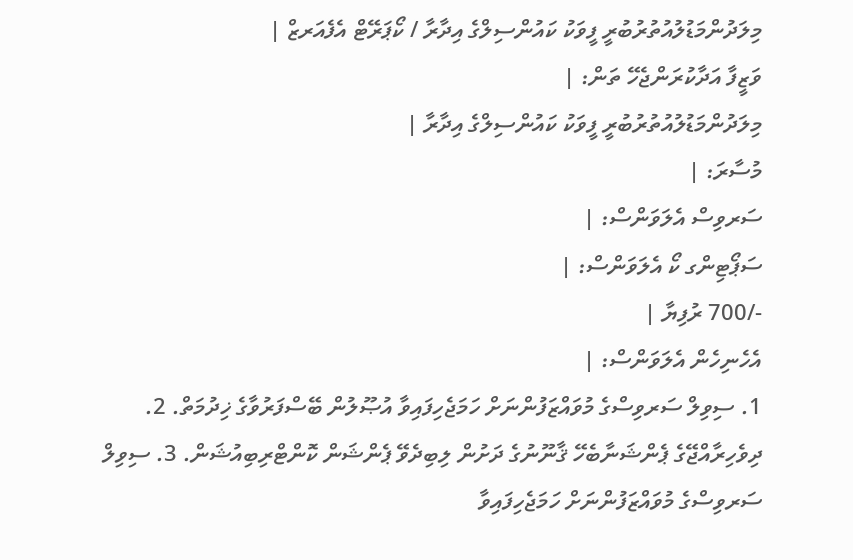މިލަދުންމަޑުލުއުތުރުބުރީ ފީވަކު ކައުންސިލްގެ އިދާރާ / ކޯޕަރޭޓް އެފެއަރޒް |
ވަޒީފާ އަދާކުރަންޖެހޭ ތަން: |
މިލަދުންމަޑުލުއުތުރުބުރީ ފީވަކު ކައުންސިލްގެ އިދާރާ |
މުސާރަ: |
ސަރވިސް އެލަވަންސް: |
ސަޕޯޓިންގ ކޯ އެލަވަންސް: |
-/700 ރުފިޔާ |
އެހެނިހެން އެލަވަންސް: |
1. ސިވިލް ސަރވިސްގެ މުވައްޒަފުންނަށް ހަމަޖެހިފައިވާ އުޞޫލުން ބޭސްފަރުވާގެ ޚިދުމަތް. 2. ދިވެހިރާއްޖޭގެ ޕެންޝަނާބެހޭ ޤާނޫނުގެ ދަށުން ލިބިދެވޭ ޕެންޝަން ކޮންޓްރިބިއުޝަން. 3. ސިވިލް ސަރވިސްގެ މުވައްޒަފުންނަށް ހަމަޖެހިފައިވާ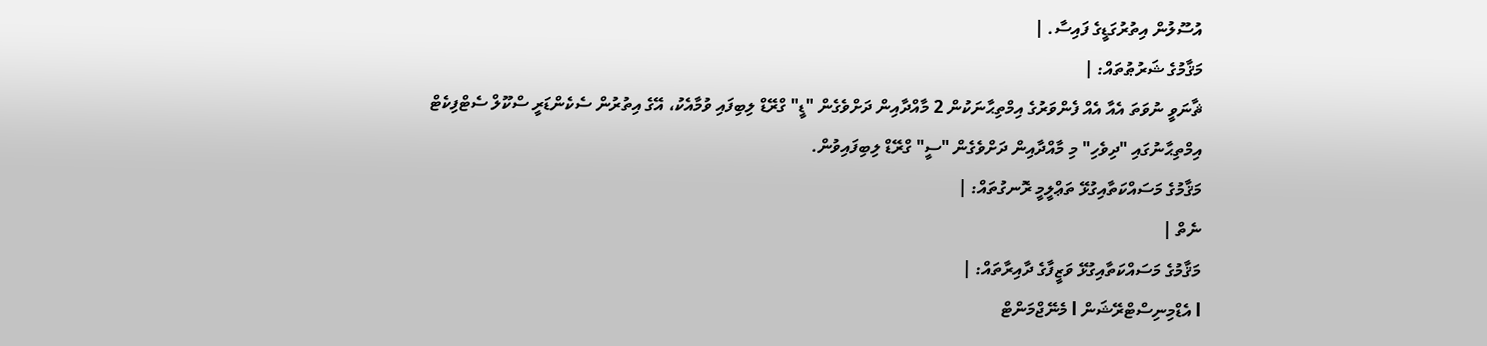އުސޫލުން އިތުރުގަޑީގެ ފައިސާ. |
މަޤާމުގެ ޝަރުޠުތައް: |
ޘާނަވީ ނުވަތަ އެއާ އެއް ފެންވަރުގެ އިމްތިޙާނަކުން 2 މާއްދާއިން ދަށްވެގެން "ޑީ" ގްރޭޑް ލިބިފައި ވުމާއެކު، އޭގެ އިތުރުން ސެކެންޑަރީ ސްކޫލް ސެޓްފިކެޓް އިމްތިޙާނުގައި "ދިވެހި" މި މާއްދާއިން ދަށްވެގެން "ސީ" ގްރޭޑް ލިބިފައިވުން.
މަޤާމުގެ މަސައްކަތާއިގުޅޭ ތަޢްލީމީ ރޮނގުތައް: |
ނެތް |
މަޤާމުގެ މަސައްކަތާއިގުޅޭ ވަޒީފާގެ ދާއިރާތައް: |
l އެޑްމިނިސްޓްރޭޝަން l މެނޭޖްމަންޓް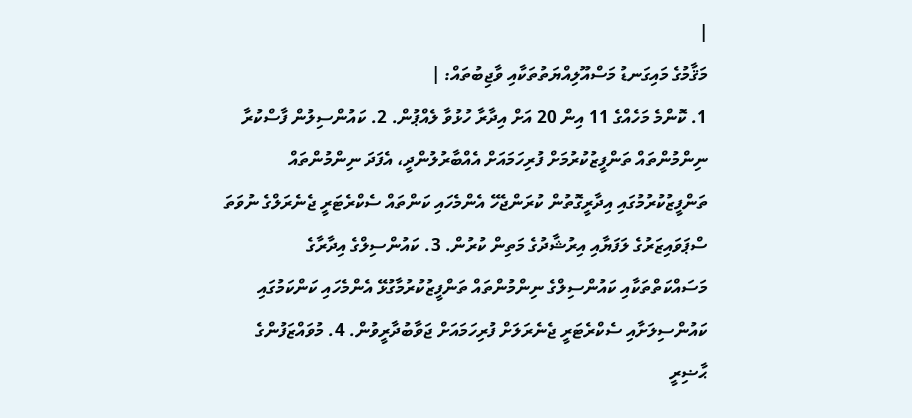|
މަޤާމުގެ މައިގަނޑު މަސްއޫލިއްޔަތުތަކާއި ވާޖިބުތައް: |
1. ކޮންމެ މަހެއްގެ 11 އިން 20 އަށް އިދާރާ ހުޅުވާ ލެއްޕުން. 2. ކައުންސިލުން ފާސްކުރާ ނިންމުންތައް ތަންފީޒުކުރުމަށް ފުރިހަމައަށް އެއްބާރުލުންދީ، އެފަދަ ނިންމުންތައް ތަންފީޒުކުރުމުގައި އިދާރީގޮތުން ކުރަންޖެހޭ އެންމެހައި ކަންތައް ސެކްރެޓަރީ ޖެނެރަލްގެ ނުވަތަ ސްޕަވައިޒަރުގެ ލަފަޔާއި އިރުޝާދުގެ މަތިން ކުރުން. 3. ކައުންސިލްގެ އިދާރާގެ މަސައްކަތްތަކާއި ކައުންސިލްގެ ނިންމުންތައް ތަންފީޒުކުރުމާގުޅޭ އެންމެހައި ކަންކަމުގައި ކައުންސިލަށާއި ސެކްރެޓަރީ ޖެނެރަލަށް ފުރިހަމައަށް ޖަވާބުދާރީވުން. 4. މުވައްޒަފުންގެ ޙާޟިރީ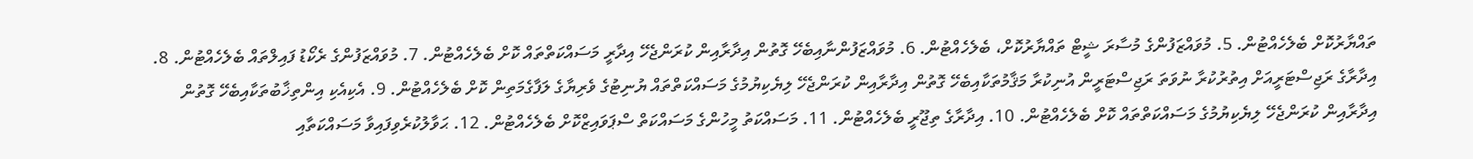ތައްޔާރުކޮށް ބެލެހެއްޓުން. 5. މުވައްޒަފުންގެ މުސާރަ ޝީޓް ތައްޔާރުކޮށް، ބެލެހެއްޓުން. 6. މުވައްޒަފުންނާއިބެހޭ ގޮތުން އިދާރާއިން ކުރަންޖެހޭ އިދާރީ މަސައްކަތްތައް ކޮށް ބެލެހެއްޓުން. 7. މުވައްޒަފުންގެ ރެކޯޑު ފައިލްތައް ބެލެހެއްޓުން. 8. އިދާރާގެ ރަޖިސްޓަރީއަށް އިތުރުކުރާ ނުވަތަ ރަޖިސްޓަރީން އުނިކުރާ މަޤާމުތަކާއިބެހޭ ގޮތުން އިދާރާއިން ކުރަންޖެހޭ ލިޔެކިޔުމުގެ މަސައްކަތްތައް ޔުނިޓުގެ ވެރިޔާގެ ލަފާގެމަތިން ކޮށް ބެލެހެއްޓުން. 9. އެކިއެކި އިންތިޚާބުތަކާއިބެހޭ ގޮތުން އިދާރާއިން ކުރަންޖެހޭ ލިޔެކިޔުމުގެ މަސައްކަތްތައް ކޮށް ބެލެހެއްޓުން. 10. އިދާރާގެ ތިޖޫރީ ބެލެހެއްޓުން. 11. މަސައްކަތު މީހުންގެ މަސައްކަތް ސްޕަވައިޒްކޮށް ބެލެހެއްޓުން. 12. ޙަވާލުކުރެވިފައިވާ މަސައްކަތާއި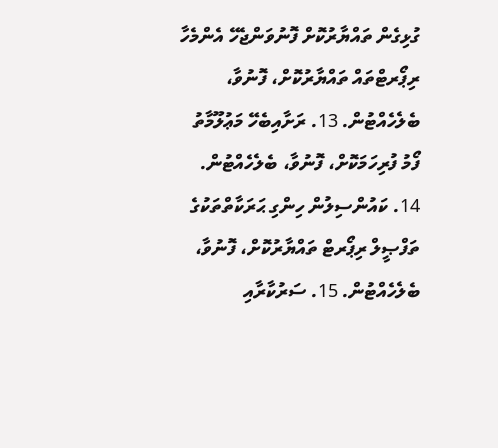ގުޅިގެން ތައްޔާރުކޮށް ފޮނުވަންޖެހޭ އެންމެހާ ރިޕޯރޓްތައް ތައްޔާރުކޮށް، ފޮނުވާ، ބެލެހެއްޓުން. 13. ރަށާއިބެހޭ މަޢުލޫމާތު ފޯމު ފުރިހަމަކޮށް، ފޮނުވާ، ބެލެހެއްޓުން. 14. ކައުންސިލުން ހިންގި ޙަރަކާތްތަކުގެ ތަފްޞީލް ރިޕޯރޓް ތައްޔާރުކޮށް، ފޮނުވާ، ބެލެހެއްޓުން. 15. ސަރުކާރާއި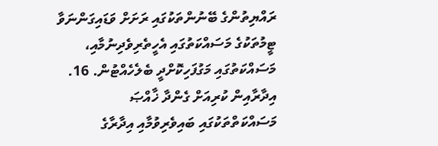ރައްޔިތުންގެ ބޭނުންތަކުގައި ރަށަށް ވަޑައިގަންނަވާ ޓީމުތަކުގެ މަސައްކަތުގައި އެހީތެރިވެދިނުމާއި، މަސައްކަތުގައި މަގުފަހިކޮށްދީ ބެލެހެއްޓުން. 16. އިދާރާއިން ކުރިއަށް ގެންދާ ޚާއްޞަ މަސައްކަތްތަކުގައި ބައިވެރިވުމާއި އިދާރާގެ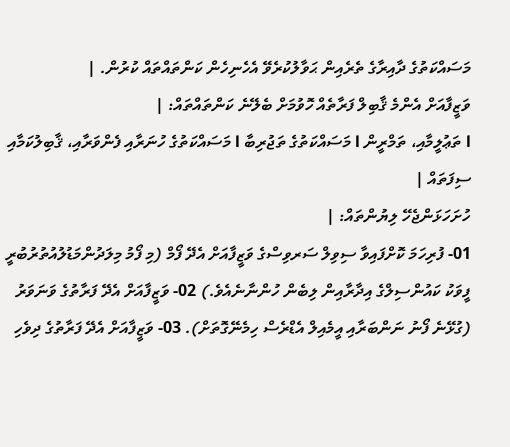މަސައްކަތުގެ ދާއިރާގެ ތެރެއިން ޙަވާލުކުރެވޭ އެހެނިހެން ކަންތައްތައް ކުރުން. |
ވަޒީފާއަށް އެންމެ ޤާބިލް ފަރާތެއް ހޮވުމަށް ބެލޭނެ ކަންތައްތައް: |
l ތަޢުލީމާއި، ތަމްރީން l މަސައްކަތުގެ ތަޖުރިބާ l މަސައްކަތުގެ ހުނަރާއި ފެންވަރާއި، ޤާބިލުކަމާއި ސިފަތައް |
ހުށަހަޅަންޖެހޭ ލިޔުންތައް: |
01- ފުރިހަމަ ކޮށްފައިވާ ސިވިލް ސަރވިސްގެ ވަޒީފާއަށް އެދޭ ފޯމް (މި ފޯމު މިލަދުންމަޑުލުއުތުރުބުރީ ފީވަކު ކައުންސިލްގެ އިދާރާއިން ލިބެން ހުންނާނެއެވެ.) 02- ވަޒީފާއަށް އެދޭ ފަރާތުގެ ވަނަވަރު (ގުޅޭނެ ފޯނު ނަންބަރާއި އީމެއިލް އެޑްރެސް ހިމެނޭގޮތަށް). 03- ވަޒީފާއަށް އެދޭ ފަރާތުގެ ދިވެހި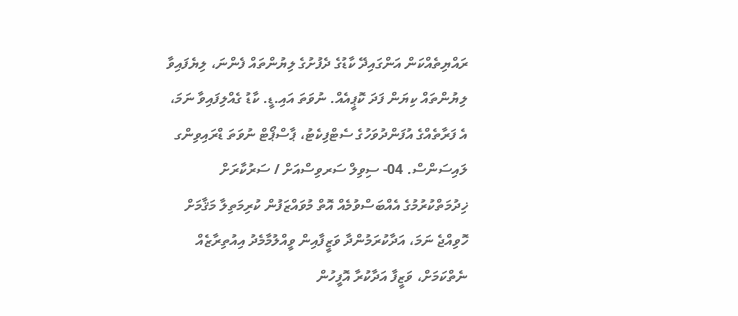ރައްޔިތެއްކަން އަންގައިދޭ ކާޑުގެ ދެފުށުގެ ލިޔުންތައް ފެންނަ، ލިޔެފައިވާ ލިޔުންތައް ކިޔަން ފަދަ ކޮޕީއެއް. ނުވަތަ އައި.ޑީ. ކާޑު ގެއްލިފައިވާ ނަމަ، އެ ފަރާތެއްގެ އުފަންދުވަހުގެ ސެޓްފިކެޓު، ޕާސްޕޯޓް ނުވަތަ ޑްރައިވިންގ ލައިސަންސް. 04- ސިވިލް ސަރވިސްއަށް / ސަރުކާރަށް ޚިދުމަތްކުރުމުގެ އެއްބަސްވުމެއް އޮތް މުވައްޒަފުން ކުރިމަތިލާ މަޤާމަށް ހޮވިއްޖެ ނަމަ، އަދާކުރަމުންދާ ވަޒީފާއިން ވީއްލުމާމެދު އިއުތިރާޒެއް ނެތްކަމަށް، ވަޒީފާ އަދާކުރާ އޮފީހުން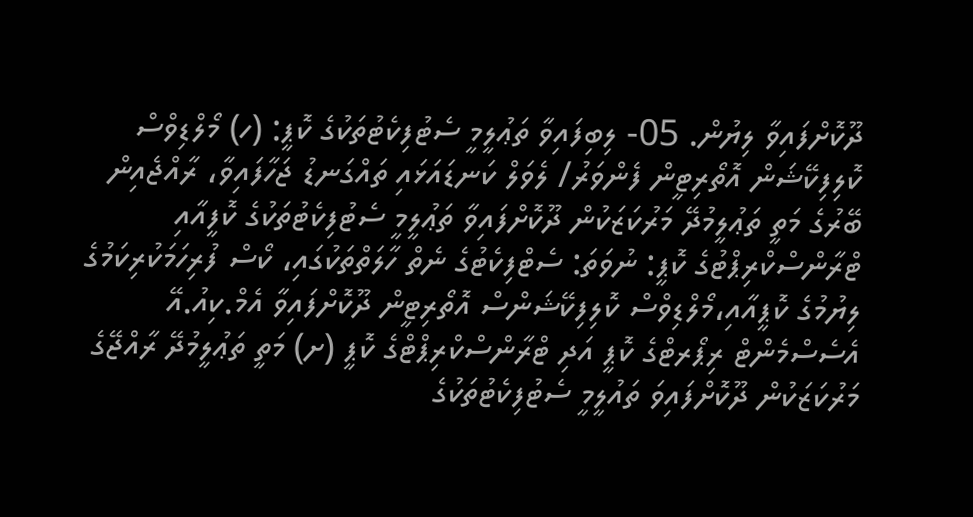ދޫކޮށްފައިވާ ލިޔުން. 05- ލިބިފައިވާ ތަޢުލީމީ ސެޓުފިކެޓުތަކުގެ ކޮޕީ: (ހ) މޯލްޑިވްސް ކޮލިފިކޭޝަން އޮތޯރިޓީން ފެންވަރު/ ލެވަލް ކަނޑައަޅައި ތައްގަނޑު ޖަހާފައިވާ، ރާއްޖެއިން ބޭރުގެ މަތީ ތަޢުލީމުދޭ މަރުކަޒަކުން ދޫކޮށްފައިވާ ތަޢުލީމީ ސެޓުފިކެޓުތަކުގެ ކޮފީއާއި ޓްރާންސްކްރިޕްޓުގެ ކޮޕީ: ނުވަތަ: ސެޓްފިކެޓުގެ ނެތް ހާލަތްތަކުގައި، ކޯސް ފުރިހަމަކުރިކަމުގެ ލިޔުމުގެ ކޮޕީއާއި،މޯލްޑިވްސް ކޮލިފިކޭޝަންސް އޮތޯރިޓީން ދޫކޮށްފައިވާ އެމް.ކިއު.އޭ އެސެސްމެންޓް ރިޕޯރޓްގެ ކޮޕީ އަދި ޓްރާންސްކްރިޕްޓްގެ ކޮޕީ (ށ) މަތީ ތަޢުލީމުދޭ ރާއްޖޭގެ މަރުކަޒަކުން ދޫކޮށްފައިވަ ތައުލީމީ ސެޓުފިކެޓުތަކުގެ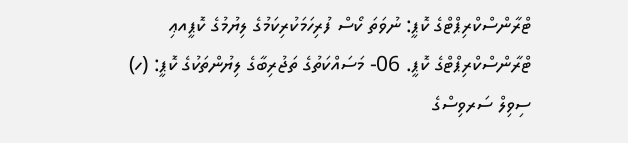ޓްރާންސްކްރިޕްޓްގެ ކޮޕީ: ނުވަތަ ކޯސް ފުރިހަމަކުރިކަމުގެ ލިޔުމުގެ ކޮޕީއޢި ޓްރާންސްކްރިޕްޓްގެ ކޮޕީ. 06- މަސައްކަތުގެ ތަޖުރިބާގެ ލިޔުންތަކުގެ ކޮޕީ: (ހ) ސިވިލް ސަރވިސްގެ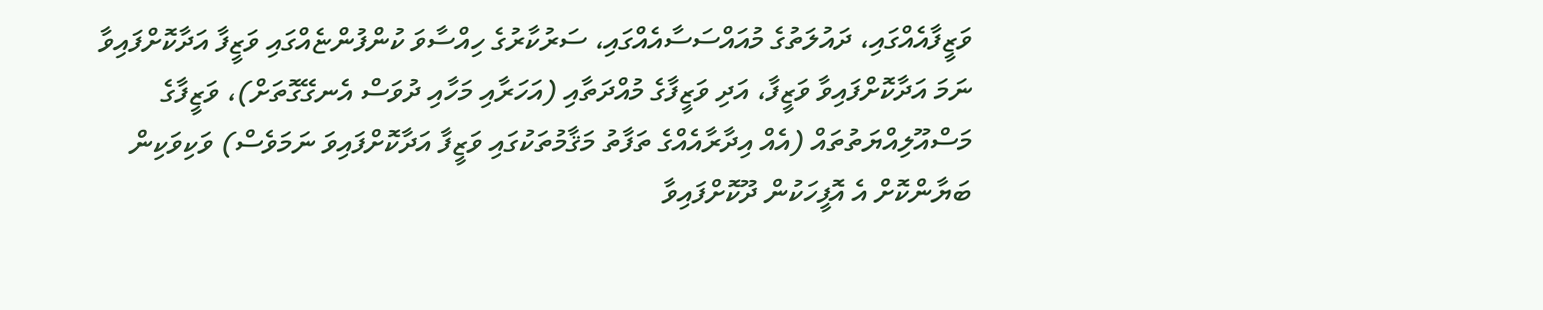ވަޒީފާއެއްގައި، ދައުލަތުގެ މުއައްސަސާއެއްގައި، ސަރުކާރުގެ ހިއްސާވަ ކުންފުންޏެއްގައި ވަޒީފާ އަދާކޮށްފައިވާ ނަމަ އަދާކޮށްފައިވާ ވަޒީފާ، އަދި ވަޒީފާގެ މުއްދަތާއި (އަހަރާއި މަހާއި ދުވަސް އެނގޭގޮތަށް)، ވަޒީފާގެ މަސްއޫލިއްޔަތުތައް (އެއް އިދާރާއެއްގެ ތަފާތު މަޤާމުތަކުގައި ވަޒީފާ އަދާކޮށްފައިވަ ނަމަވެސް) ވަކިވަކިން ބަޔާންކޮށް އެ އޮފީހަކުން ދޫކޮށްފައިވާ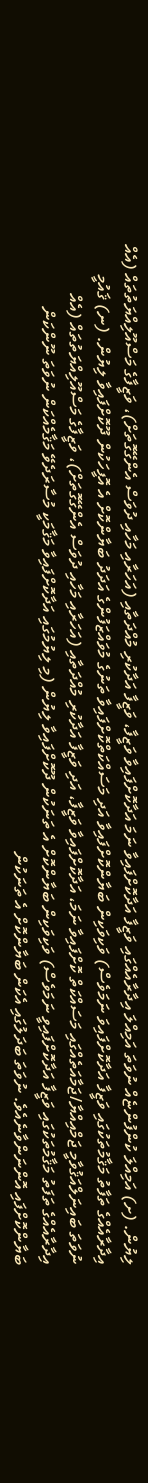ލިޔުން. (ށ) އަމިއްލަ ކުންފުންޏެއް ނުވަތަ އަމިއްލަ އިދާރާއެއްގައި ވަޒީފާ އަދާކޮށްފައިވާ ނަމަ އަދާކޮށްފައިވާ ވަޒީފާ، ވަޒީފާ އަދާކުރި މުއްދަތާއި (އަހަރާއި މަހާއި ދުވަސް އެންގޭގޮތަށް)، ވަޒީފާގެ މަސްއޫލިއްޔަތުތައް (އެއް އިދާރާއެއްގެ ތަފާތު މަޤާމުތަކުގައި ވަޒީފާ އަދާކޮށްފައިވަ ނަމަވެސް) ވަކިވަކިން ބަޔާންކޮށްފައިވާ އަދި މަސައްކަތްކޮށްފައިވާ ތަނުގެ މުވައްޒަފުންގެ އަދަދު ބަޔާންކޮށް އެ އޮފީހަކުން ދޫކޮށްފައިވާ ލިޔުން. (ނ) ޤައުމީ ނުވަތަ ބައިނަލްއަޤުވާމީ ޖަމްއިއްޔާ/ޖަމާއަތެއްގައި މަސައްކަތް ކޮށްފައިވާ ނަމަ، އަދާކޮށްފައިވާ ވަޒީފާ، އަދި ވަޒީފާ އަދާކުރި މުއްދަތާއި (އަހަރާއި މަހާއި ދުވަސް އެންގޭގޮތަށް)، ވަޒީފާގެ މަސްއޫލިއްޔަތުތައް (އެއް އިދާރާއެއްގެ ތަފަތު މަޤާމުތަކުގައި ވަޒީފާ އަދާކޮށްފައިވީ ނަމަވެސް) ވަކިވަކިން ބަޔާންކޮށް އެ ތަނަކުން ދޫކޮށްފައިވާ ލިޔުން (މި ލިޔުމުގައި އަދާކޮށްފައިވާ މަޤާމަކީ މުސާރަދެވޭ މަޤާމެއްކަން ނުވަތަ ނޫންކަން ބަޔާންކޮށްފައި އޮންނަންވާނެއެވެ. ނުވަތަ ބަދަލުގައި އެކަން ބަޔާންކޮށް އެ ތަނަކުން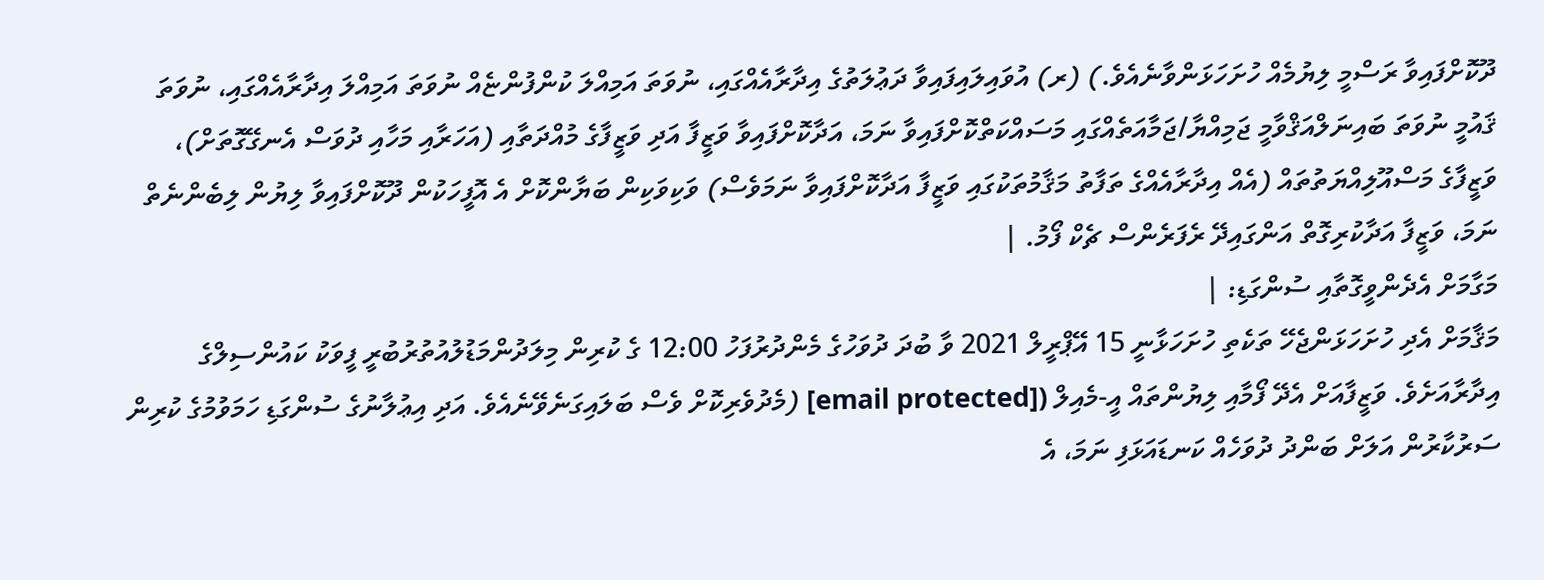ދޫކޮށްފައިވާ ރަސްމީ ލިޔުމެއް ހުށަހަޅަންވާނެއެވެ.) (ރ) އުވައިލައިފައިވާ ދަޢުލަތުގެ އިދާރާއެއްގައި، ނުވަތަ އަމިއްލަ ކުންފުންޏެއް ނުވަތަ އަމިއްލަ އިދާރާއެއްގައި، ނުވަތަ ޤައުމީ ނުވަތަ ބައިނަލްއަޤްވާމީ ޖަމިއްޔާ/ޖަމާއަތެއްގައި މަސައްކަތްކޮށްފައިވާ ނަމަ، އަދާކޮށްފައިވާ ވަޒީފާ އަދި ވަޒީފާގެ މުއްދަތާއި (އަހަރާއި މަހާއި ދުވަސް އެނގޭގޮތަށް)، ވަޒީފާގެ މަސްއޫލިއްޔަތުތައް (އެއް އިދާރާއެއްގެ ތަފާތު މަޤާމުތަކުގައި ވަޒީފާ އަދާކޮށްފައިވާ ނަމަވެސް) ވަކިވަކިން ބަޔާންކޮށް އެ އޮފީހަކުން ދޫކޮށްފައިވާ ލިޔުން ލިބެންނެތް ނަމަ، ވަޒީފާ އަދާކުރިގޮތް އަންގައިދޭ ރެފަރެންސް ޗެކް ފޯމު. |
މަގާމަށް އެދެންވީގޮތާއި ސުންގަޑި: |
މަޤާމަށް އެދި ހުށަހަޅަންޖެހޭ ތަކެތި ހުށަހަޅާނީ 15 އޭޕްރީލް 2021 ވާ ބުދަ ދުވަހުގެ މެންދުރުފަހު 12:00 ގެ ކުރިން މިލަދުންމަޑުލުއުތުރުބުރީ ފީވަކު ކައުންސިލްގެ އިދާރާއަށެވެ. ވަޒީފާއަށް އެދޭ ފޯމާއި ލިޔުންތައް އީ-މެއިލް ([email protected] (މެދުވެރިކޮށް ވެސް ބަލައިގަނެވޭނެއެވެ. އަދި އިޢުލާނުގެ ސުންގަޑި ހަމަވުމުގެ ކުރިން ސަރުކާރުން އަލަށް ބަންދު ދުވަހެއް ކަނޑައަޅަފި ނަމަ، އެ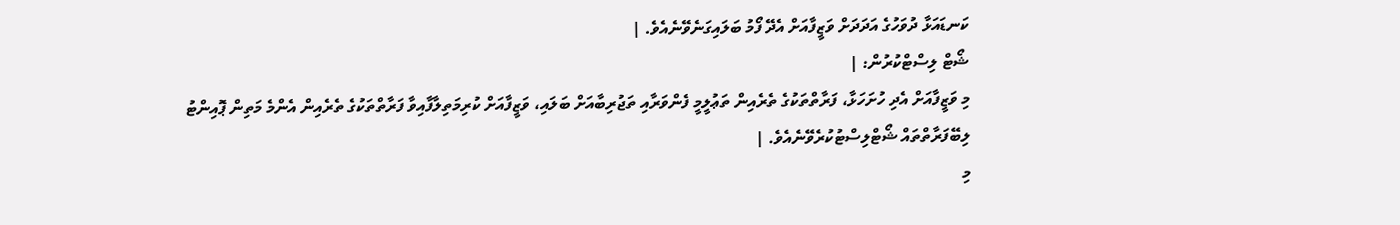ކަނޑައަޅާ ދުވަހުގެ އަދަދަށް ވަޒީފާއަށް އެދޭ ފޯމު ބަލައިގަނެވޭނެއެވެ. |
ޝޯޓް ލިސްޓްކުރުން: |
މި ވަޒީފާއަށް އެދި ހުށަހަޅާ، ފަރާތްތަކުގެ ތެރެއިން ތަޢުލީމީ ފެންވަރާއި ތަޖުރިބާއަށް ބަލައި، ވަޒީފާއަށް ކުރިމަތިލާފާއިވާ ފަރާތްތަކުގެ ތެރެއިން އެންމެ މަތިން ޕޮއިންޓު ލިބޭފަރާތްތައް ޝޯޓްލިސްޓުކުރެވޭނެއެވެ. |
މި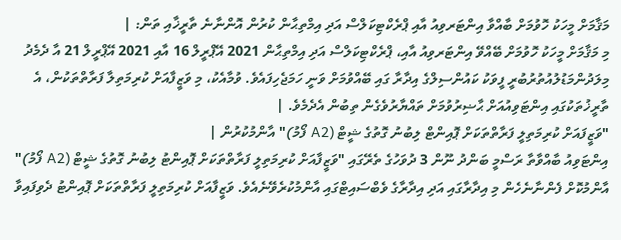މަޤާމަށް މީހަކު ހޮވުމަށް ބާއްވާ އިންޓަރވިއު އާއި ޕްރެކްޓިކަލްސް އަދި އިމްތިޙާން ކުރުން އޮންނާނެ ތާރީޚާއި ތަން: |
މި މަޤާމަށް މީހަކު ހޮވުމަށް ބޭއްވޭ އިންޓަރވިއު އާއި، ޕްރެކްޓިކަލްސް އަދި އިމްތިޙާން 2021 އޭޕްރީލް 16 އާއި 2021 އޭޕްރީލް 21 އާ ދެމެދު މިލަދުންމަޑުލުއުތުރުބުރީ ފީވަކު ކައުންސިލްގެ އިދާރާ ގައި ބޭއްވުމަށް ވަނީ ހަމަޖެހިފައެވެ. ވުމާއެކު، މި ވަޒީފާއަށް ކުރިމަތިލާ ފަރާތްތަކުން، އެ ތާރީޚުތަކުގައި އިންޓަވިއުއަށް ޙާޟިރުވުމަށް ތައްޔާރުވެގެން ތިބުން އެދެމެވެ. |
"ވަޒީފައަށް ކުރިމަތިލީ ފަރާތްތަކަށް ޕޮއިންޓް ލިބުނު ގޮތުގެ ޝީޓް (A2 ފޯމު)" އާންމުކުރުން |
އިންޓަވިއު ބާއްވާތާ ރަސްމީ ބަންދު ނޫން 3 ދުވަހުގެ ތެރޭގައި "ވަޒީފާއަށް ކުރިމަތިލީ ފަރާތްތަކަށް ޕޮއިންޓު ލިބުނު ގޮތުގެ ޝީޓް (A2 ފޯމު)" އާންމުކޮށް ފެންނާނެހެން މި އިދާރާގައި އަދި އިދާރާގެ ވެބްސައިޓްގައި އާންމުކުރެވޭނެއެވެ. ވަޒީފާއަށް ކުރިމަތިލީ ފަރާތްތަކަށް ޕޮއިންޓު ދެވިފައިވާ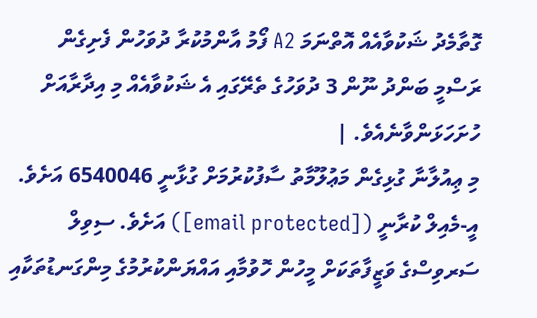ގޮތާމެދު ޝަކުވާއެއް އޮތްނަމަ A2 ފޯމު އާންމުކުރާ ދުވަހުން ފެށިގެން ރަސްމީ ބަންދު ނޫން 3 ދުވަހުގެ ތެރޭގައި އެ ޝަކުވާއެއް މި އިދާރާއަށް ހުށަހަޅަންވާނެއެވެ. |
މި ޢިއުލާނާ ގުޅިގެން މަޢުލޫމާތު ސާފުކުރުމަށް ގުޅާނީ 6540046 އަށެވެ. އީ-މެއިލް ކުރާނީ ([email protected]) އަށެވެ. ސިވިލް ސަރވިސްގެ ވަޒީފާތަކަށް މީހުން ހޮވުމާއި އައްޔަންކުރުމުގެ މިންގަނޑުތަކާއި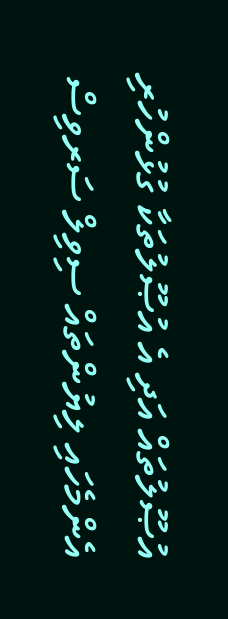އުޞޫލުތައް އަދި އެ އުޞޫލުތަކާ ގުޅުންހުރި އެންމެހައި ލިޔުންތައް ސިވިލް ސަރވިސް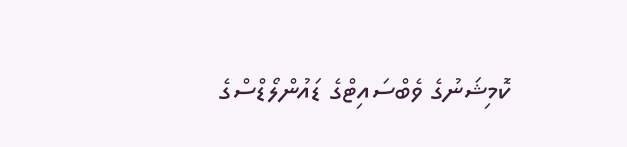ކޮމިޝަނުގެ ވެބްސައިޓްގެ ޑައުންލޯޑްސްގެ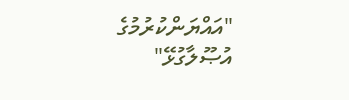"އައްޔަންކުރުމުގެ އުޞޫލާގުޅޭ"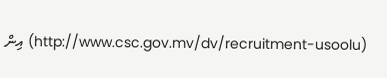(http://www.csc.gov.mv/dv/recruitment-usoolu) އިން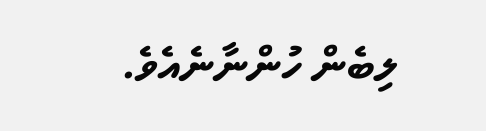ލިބެން ހުންނާނެއެވެ.